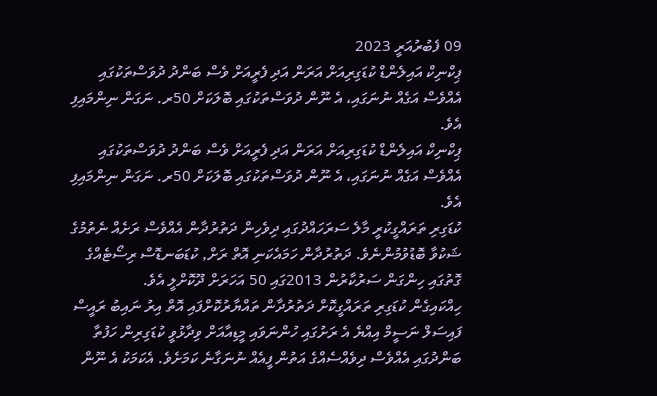09 ފެބުރުއަރީ 2023
ޕިކްނިކް އައިލެންޑް ކުޑަގިރިއަށް އަރަން އަދި ފެރީއަށް ވެސް ބަންދު ދުވަސްތަކުގައި އެއްވެސް އަގެއް ނުނަގައި، އެ ނޫން ދުވަސްތަކުގައި ބޮލަކަށް 50ރ. ނަގަން ނިންމައިފި އެވެ.
ޕިކްނިކް އައިލެންޑް ކުޑަގިރިއަށް އަރަން އަދި ފެރީއަށް ވެސް ބަންދު ދުވަސްތަކުގައި އެއްވެސް އަގެއް ނުނަގައި، އެ ނޫން ދުވަސްތަކުގައި ބޮލަކަށް 50ރ. ނަގަން ނިންމައިފި އެވެ.
ކުޑަގިރި ތަރައްގީކުރީ މާލެ ސަރަހައްދުގައި ދިވެހިން ދަތުރުދާން އެއްވެސް ރަށެއް ނެތުމުގެ ޝަކުވާ ބޮޑުވުމުންނެވެ. ދަތުރުދާން ހަމައެކަނި އޮތް ރަށް, ކުޑަބަނޑޮސް ރިސޯޓެއްގެ ގޮތުގައި ހިންގަން ސަރުކާރުން 2013ގައި 50 އަހަރަށް ދޫކޮށްލީ އެވެ.
ހިއްކައިގެން ކުޑަގިރި ތަރައްގީކޮށް ދަތުރުދާން ތައްޔާރުކޮށްފައި އޮތް އިރު ނައިބު ރައީސް ފައިސަލް ނަސީމް އިއްޔެ އެ ރަށުގައި ހުންނަވައި މީޑިއާއަށް ވިދާޅުވީ ކުޑަގިރިން ހަފުތާ ބަންދުގައި އެއްވެސް ދިވެއްސެއްގެ އަތުން ފީއެއް ނުނަގާނެ ކަމަށެވެ. އެކަމަކު އެ ނޫން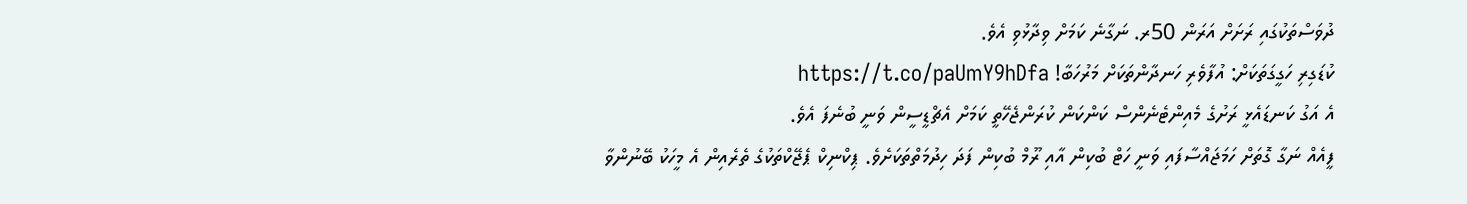ދުވަސްތަކުގައި ރަށަށް އަރަން 50ރ. ނަގާނެ ކަމަށް ވިދާޅުވި އެވެ.
ކުޑަގިރި ހަގީގަތަކަށް: އުފާވެރި ހަނދާންތަކަށް މަރުހަބާ! https://t.co/paUmY9hDfa
އެ އަގު ކަނޑައެޅީ ރަށުގެ މެއިންޓެނެންސް ކަންކަން ކުރަންޖެހޭތީ ކަމަށް އެޗްޑީސީން ވަނީ ބުނެފަ އެވެ.
ފީއެއް ނަގާ ގޮތަށް ހަމަޖައްސާފައި ވަނީ ހަޓް ބުކިން އާއި ރޫމް ބުކިން ފަދަ ހިދުމަތްތަކަށެވެ. ޕިކްނިކް ޕެޖޭކްތަކުގެ ތެރެއިން އެ މީހަކު ބޭނުންވާ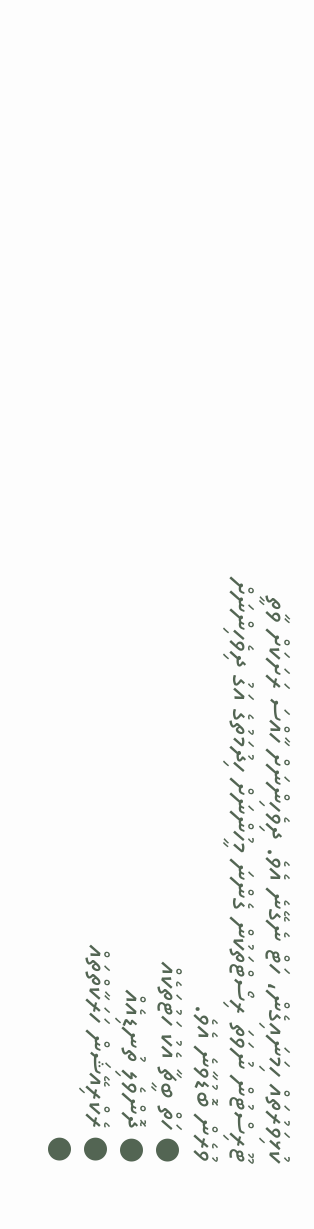ކުޅިވަރުތައް ހިމަނައިގެން، ހަޓް ނެގޭނެ އެވެ. ދިވެހިންނަށް ހާއްސަ ރަށަކަށް ވާތީ ޓޫރިސްޓުން ނުވަތަ ރިސޯޓްތަކުން ގެންނަ މީހުންނަށް ހިދުމަތުގެ އަގު ދިވެހިންނަށް ވުރެން ބޮޑުވާނެ އެވެ.
● ހަތް ބީޗާ އެކު ހަޓުތަކެއް
● ދޮންވެލި ތުނޑިއެއް
● ރެކްރިއޭޝަން ހަރަކާތްތައް
●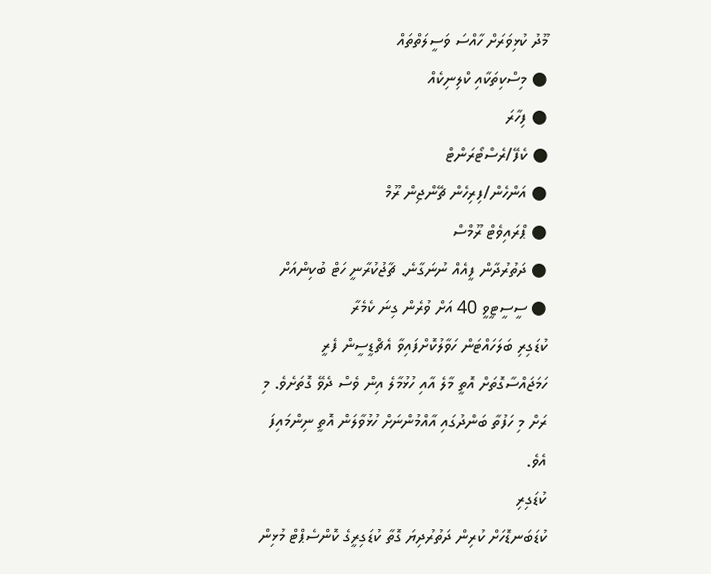މޫދު ކުޅިވަރަށް ހާއްސަ ވަސީލަތްތައް
● މިސްކިތަކާއި ކްލިނިކެއް
● ފިހާރަ
● ކެފޭ/ރެސްޓޯރަންޓް
● އަންހެން/ފިރިހެން ޗޭންޖިން ރޫމް
● ޕްރައިވެޓް ރޫމްސް
● ދަތުރުދާން ފީއެއް ނުނަގާނެ. ޗާޖުކުރާނީ ހަޓް ބުކިންއަށް
● ސީސީޓީވީ 40 އަށް ވުރެން ގިނަ ކެމެރާ
ކުޑަގިރި ބަލަހައްޓަން ހަވާލުކޮށްފައިވާ އެޗްޑީސީން ފެރީ ހަމަޖައްސާގޮތަށް އޮތީ މާލެ އާއި ހުޅުމާލެ އިން ވެސް ދެވޭ ގޮތަށެވެ. މި ރަށް މި ހަފުތާ ބަންދުގައި އާއްމުންނަށް ހުޅުވާލަން އޮތީ ނިންމައިފަ އެވެ.
ކުޑަގިރި
ކުޑަބަނޑޮހަށް ކުރިން ދަތުރުދިޔަ ގޮތާ ކުޑަގިރީގެ ކޮންސެޕްޓް މުޅިން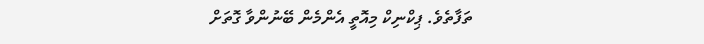ތަފާތެވެ. ޕިކްނިކް މިއޮތީ އެންމެން ބޭނުންވާ ގޮތަށް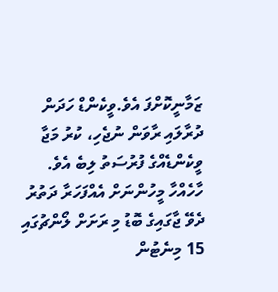ޒަމާނީކޮށްފަ އެވެ.ވީކެންޑް ހަދަން ދުރާލައި ރާވަން ނުޖެހި، ކުރު މަޖާ ވީކެންޑެއްގެ ފުރުސަތު ލިބެ އެވެ. ހާހެއްހާ މީހުންނަށް އެއްފަހަރާ ދަތުރު ދެވޭ ޖާގައިގެ ބޮޑު މި ރަށަށް ލޯންޗުގައި 15 މިނެޓުން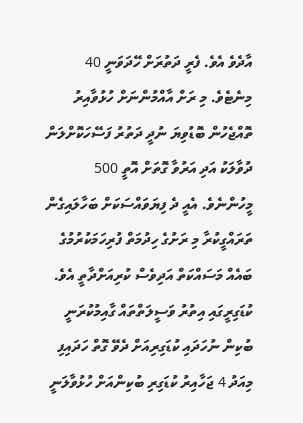އާދެވެ އެވެ. ފެރީ ދަތުރަށް ހޭދަވަނީ 40 މިނެޓެވެ. މި ރަށް އާއްމުންނަށް ހުޅުވާއިރު ތޮއްޖެހުން ބޮޑުވިޔަ ނުދީ ދަތުރު ފަސޭހަކޮށްލަން ދުވާލަކު އަދި އަރުވާ ގޮތަށް އޮތީ 500 މީހުންނެވެ. އެއީ ދެ ފިޔަވައްސަކަށް ބަހާލައިގެން ތަރައްގީކުރާ މި ރަށުގެ ހިދުމަތް ފުރިހަމަކުރުމުގެ ބައެއް މަސައްކަތް އަދިވެސް ކުރިއަށްދާތީ އެވެ.
ކުޑަގިރީގައި އިތުރު ވަސީލަތްތައް ގާއިމުކުރަނީ
ބުކިން ނުހަދައި ކުޑަގިރިއަށް ދެވޭ ގޮތް ހަދައިފި
މިއަދު 4 ޖަހާއިރު ކުޑަގިރި ބުކިންއަށް ހުޅުވާލަނީ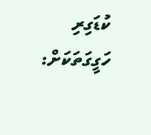ކުޑަގިރި ހަގީގަތަކަށް: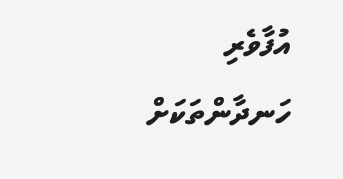އުފާވެރި ހަނދާންތަކަށް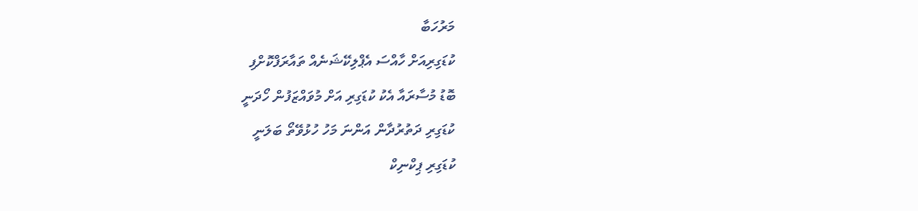މަރުހަބާ
ކުޑަގިރިއަށް ހާއްސަ އެޕްލިކޭޝަނެއް ތައާރަފްކޮށްފި
ބޮޑު މުސާރައާ އެކު ކުޑަގިރި އަށް މުވައްޒަފުން ހޯދަނީ
ކުޑަގިރި ދަތުރުދާން އަންނަ މަހު ހުޅުވޭތޯ ބަލަނީ
ކުޑަގިރި ޕިކްނިކް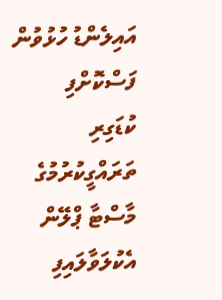އައިލެންޑު ހުޅުވުން ފަސްކޮށްފި
ކުޑަގިރި ތަރައްގީކުރުމުގެ މާސްޓާ ޕްލޭން އެކުލަވާލައިފި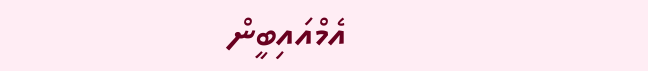އެމްއައިބީން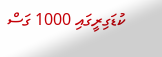ކުޑަގިރީގައި 1000 ގަސް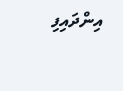އިންދައިފި